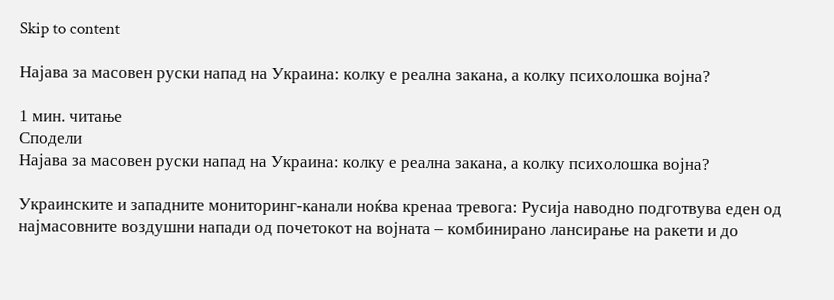Skip to content

Најава за масовен руски напад на Украина: колку е реална закана, а колку психолошка војна?

1 мин. читање
Сподели
Најава за масовен руски напад на Украина: колку е реална закана, а колку психолошка војна?

Украинските и западните мониторинг-канали ноќва кренаа тревога: Русија наводно подготвува еден од најмасовните воздушни напади од почетокот на војната – комбинирано лансирање на ракети и до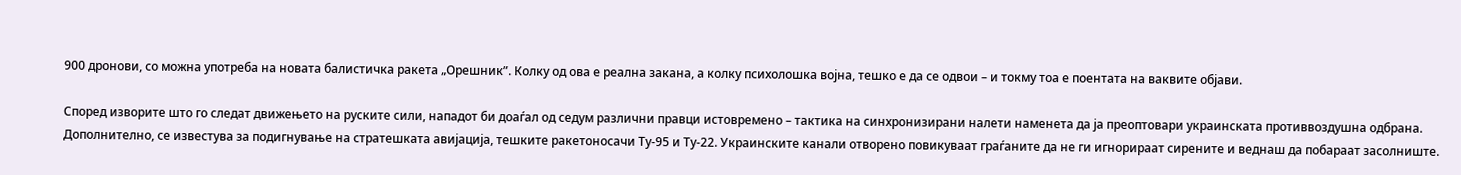900 дронови, со можна употреба на новата балистичка ракета „Орешник”. Колку од ова е реална закана, а колку психолошка војна, тешко е да се одвои – и токму тоа е поентата на ваквите објави.

Според изворите што го следат движењето на руските сили, нападот би доаѓал од седум различни правци истовремено – тактика на синхронизирани налети наменета да ја преоптовари украинската противвоздушна одбрана. Дополнително, се известува за подигнување на стратешката авијација, тешките ракетоносачи Ту-95 и Ту-22. Украинските канали отворено повикуваат граѓаните да не ги игнорираат сирените и веднаш да побараат засолниште.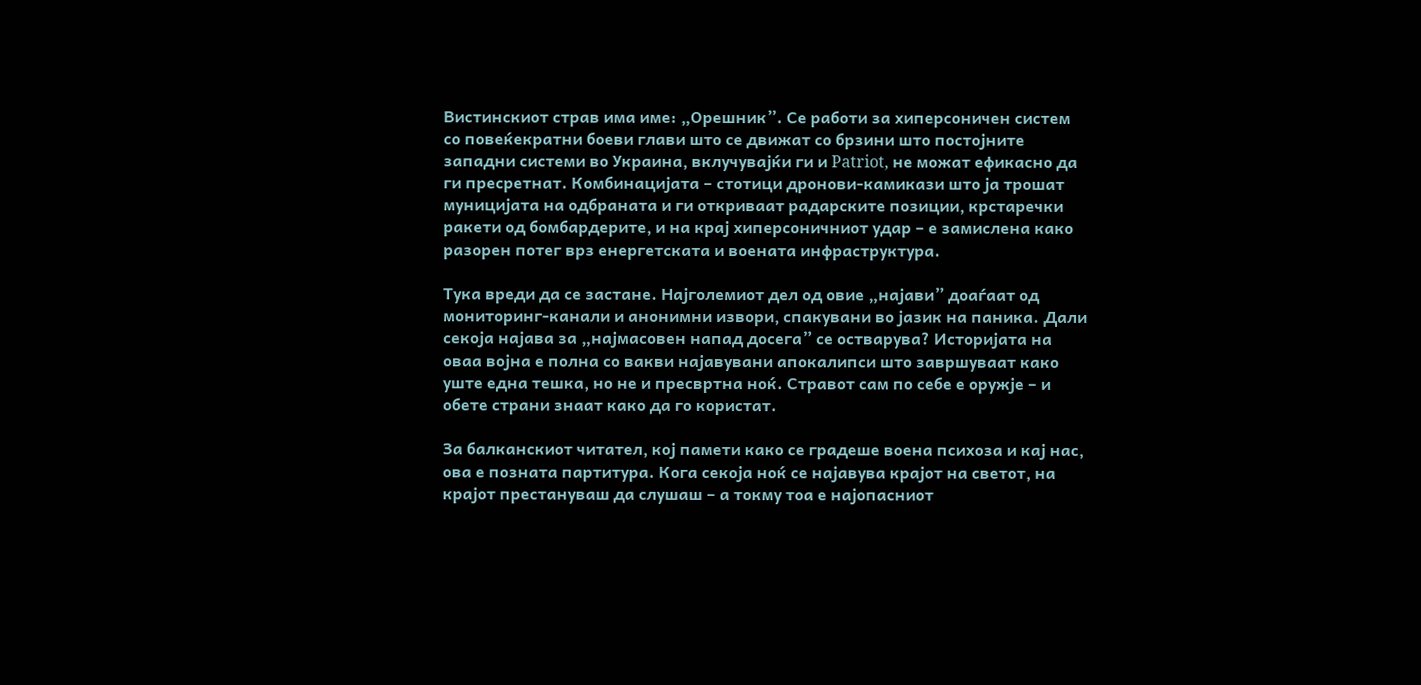Вистинскиот страв има име: „Орешник”. Се работи за хиперсоничен систем со повеќекратни боеви глави што се движат со брзини што постојните западни системи во Украина, вклучувајќи ги и Patriot, не можат ефикасно да ги пресретнат. Комбинацијата – стотици дронови-камикази што ја трошат муницијата на одбраната и ги откриваат радарските позиции, крстаречки ракети од бомбардерите, и на крај хиперсоничниот удар – е замислена како разорен потег врз енергетската и воената инфраструктура.

Тука вреди да се застане. Најголемиот дел од овие „најави” доаѓаат од мониторинг-канали и анонимни извори, спакувани во јазик на паника. Дали секоја најава за „најмасовен напад досега” се остварува? Историјата на оваа војна е полна со вакви најавувани апокалипси што завршуваат како уште една тешка, но не и пресвртна ноќ. Стравот сам по себе е оружје – и обете страни знаат како да го користат.

За балканскиот читател, кој памети како се градеше воена психоза и кај нас, ова е позната партитура. Кога секоја ноќ се најавува крајот на светот, на крајот престануваш да слушаш – а токму тоа е најопасниот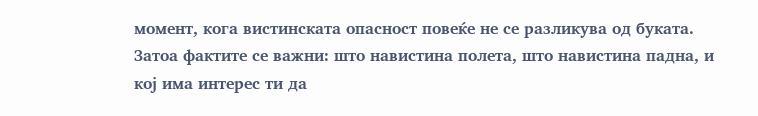момент, кога вистинската опасност повеќе не се разликува од буката. Затоа фактите се важни: што навистина полета, што навистина падна, и кој има интерес ти да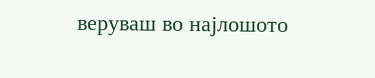веруваш во најлошото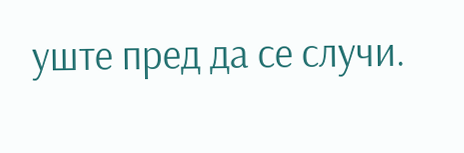уште пред да се случи.